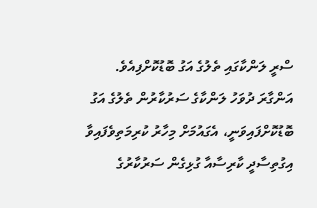ސްރީ ލަންކާގައި ތެލުގެ އަގު ބޮޑުކޮށްފިއެވެ.
އަންގާރަ ދުވަހު ލަންކާގެ ސަރުކާރުން ތެލުގެ އަގު ބޮޑުކޮށްފައިވަނީ، އެގައުމަށް މިހާރު ކުރިމަތިވެފައިވާ އިގުތިސާދީ ކާރިސާއާ ގުޅިގެން ސަރުކާރުގެ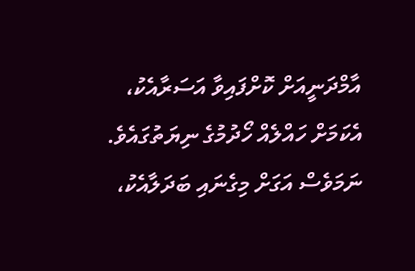އާމްދަނީއަށް ކޮށްފައިވާ އަސަރާއެކު، އެކަމަށް ހައްލެއް ހޯދުމުގެ ނިޔަތުގައެވެ. ނަމަވެސް އަގަށް މިގެނައި ބަދަލާއެކު،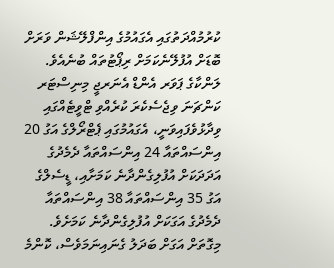ކުރުމުއްދަތުގައި އެގައުމުގެ އިންފްލޭޝަން ވަރަށް ބޮޑަށް އުފުލޭނެކަމަށް ރިޕޯޓުތައް ބުނެއެވެ.
ލަންކާގެ ޕަވަރ އެންޑް އެނަރޖީ މިނިސްޓަރ ކަންޗަނަ ވިޖެސެކެރަ ކުރެއްވި ޓްވީޓެއްގައި ވިދާޅުވެފައިވަނީ، އެގައުމުގައި ޕެޓްރޯލްގެ އަގު 20 އިންސައްތައާ 24 އިންސައްތައާ ދެމެދުގެ އަދަދަކަށް އުފުލިގެންދާނެ ކަމަށާއި، ޑީސެލްގެ އަގު 35 އިންސައްތައާ 38 އިންސައްތައާ ދެމެދުގެ އަގަކަށް އުފުލިގެންދާނެ ކަމަށެވެ. މިގޮތަށް އަގަށް ބަދަލު ގެނައިނަމަވެސް، ކޮންމެ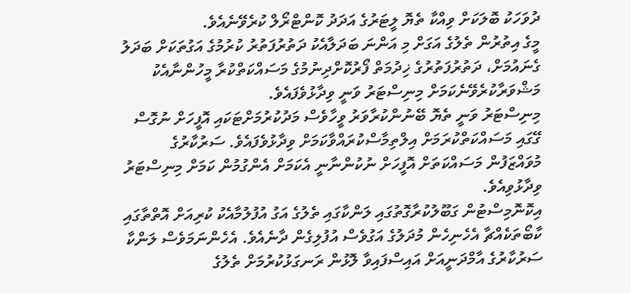ދުވަހަކު ބޮލަކަށް ވިއްކާ ތެޔޮ ލީޓަރުގެ އަދަދު ކޮންޓްރޯލް ކުރެވޭނެއެވެ.
މީގެ އިތުރުން ތެލުގެ އަގަށް މި އަންނަ ބަދަލާއެކު ދަތުރުފަތުރު ކުރުމުގެ އަގުތަކަށް ބަދަލު ގެނައުމަށް، ދަތުރުފަތުރުގެ ޚިދުމަތް ފޯރުކޮށްދިނުމުގެ މަސައްކަތްކުރާ މީހުންނާއެކު މަޝްވަރާކުރެވޭނެކަމަށް މިނިސްޓަރު ވަނީ ވިދާޅުވެފައެވެ.
މިނިސްޓަރު ވަނީ ތެޔޮ ބޭނުންކުރާވަރު ވީހާވެސް މަދުކުރުމަށްޓަކައި އޮފީހަށް ނުގޮސް ގޭގައި މަސައްކަތްކުރަމަށް އިލްތިމާސްކުރައްވާކަމަށް ވިދާޅުވެފައެވެ. ސަރުކާރުގެ މުވައްޒަފުން މަސައްކަތަށް އޮފީހަށް ނުކުންނާނީ އެކަމަށް އެންގުމުން ކަމަށް މިނިސްޓަރު ވިދާޅުވިއެވެ.
އިކޮނޮމިސްޓުން ގަބޫލުކުރާގޮތުގައި ލަންކާގައި ތެލުގެ އަގު އުފުލުމާއެކު ކުރިއަށް އޮތްތާގައި ކާބޯތަކެއްޗާ އެހެނިހެން މުދަލުގެ އަގުވެސް އުފުލިގެން ދާނެއެވެ. އެހެންނަމަވެސް ލަންކާ ސަރުކާރުގެ އާމްދަނީއަށް އައިސްފައިވާ ލޮޅުން ރަނގަޅުކުރުމަށް ތެލުގެ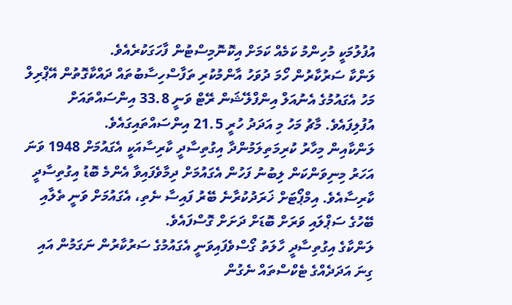އުފުލުމަކީ މުހިންމު ކަމެއް ކަމަށް އިކޮނޮމިސްޓުން ފާހަގަކުރެއެވެ.
ލަންކާ ސަރުކާރުން ހޯމަ ދުވަހު އާންމުކުރި ތަފާސްހިސާބުތައް ދައްކާގޮތުން އޭޕްރިލް މަހު އެގައުމުގެ އެނުއަލް އިންފްލޭޝަން ރޭޓް ވަނީ 33.8 އިންސައްތައަށް އުފުލިފައެވެ. މާޗު މަހު މި އަދަދު ހުރީ 21.5 އިންސައްތައިގައެވެ.
ލަންކާއިން މިހާރު ކުރިމަތިލަމުންދާ އިގުތިސާދީ ކާރިސާއަކީ އެގައުމަށް 1948 ވަނަ އަހަރު މިނިވަންކަން ލިބުނު ފަހުން އެގައުމަށް ދިމާވެފައިވާ އެންމެ ބޮޑު އިގުތިސާދީ ކާރިސާއެވެ. އިމްޕޯޓަށް ޚަރަދުކުރާނެ ބޭރު ފައިސާ ނެތި، އެގައުމަށް ވަނީ ތެލާއި ބޭހުގެ ސަޕްލައި ވަރަށް ބޮޑަށް ދަށަށް ގޮސްފައެވެ.
ލަންކާގެ އިގުތިސާދީ ހާލަތު ގޯސްވެފައިވަނީ އެގައުމުގެ ސަރުކާރުން ނަގަމުން އައި ގިނަ އަދަދެއްގެ ޓެކްސްތައް ނެގުން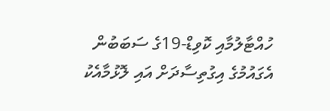ހުއްޓާލުމާއި ކޮވިޑް-19ގެ ސަބަބުން އެގައުމުގެ އިގުތިސާދަށް އައި ލޮޅުމާއެކު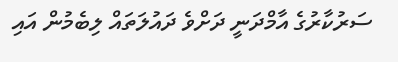ސަރުކާރުގެ އާމްދަނީ ދަށްވެ ދައުލަތައް ލިބެމުން އައި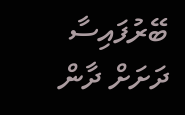ބޭރުފައިސާ ދަށަށް ދާން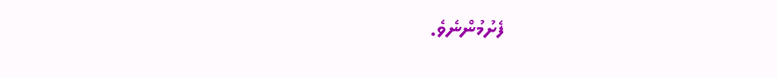ފެށުމުންނެވެ.